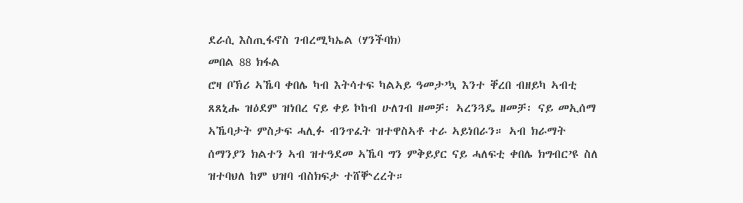ደራሲ እስጢፋኖስ ገብረሚካኤል (ሃንችባክ)
መበል 88 ክፋል
ሮዛ ቦኽሪ ኣኼባ ቀበሌ ካብ እትሳተፍ ካልኣይ ዓመታ’ኳ እንተ ቐረበ ብዘይካ ኣብቲ ጸጸኒሑ ዝዕደም ዝነበረ ናይ ቀይ ኮከብ ሁለገብ ዘመቻ፡ ኣረንጓዴ ዘመቻ፡ ናይ መኢሰማ ኣኼባታት ምስታፍ ሓሊፉ ብንጥፈት ዝተዋስኣቶ ተራ ኣይነበራን። ኣብ ክራማት ሰማንያን ክልተን ኣብ ዝተዓደመ ኣኼባ ግን ምቅይያር ናይ ሓለፍቲ ቀበሌ ክግብር’ዩ ስለ ዝተባህለ ከም ህዝባ ብስክፍታ ተሸቝረረት።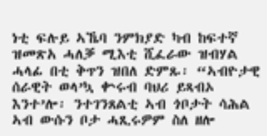ነቲ ፍሉይ ኣኼባ ንምክያድ ካብ ከፍተኛ ዝመጽአ ሓለቓ ሚእቲ ሺፈራው ዝብሃል ሓላፊ በቲ ቅጥን ዝበለ ድምጹ፡ “ኣብዮታዊ ሰራዊት ወላ’ኳ ቍሩብ ባህሪ ይጻብኦ እንተ’ሎ፡ ንተገንጸልቲ ኣብ ጎቦታት ሳሕል ኣብ ውሱን ቦታ ሓጺሩዎም ስለ ዘሎ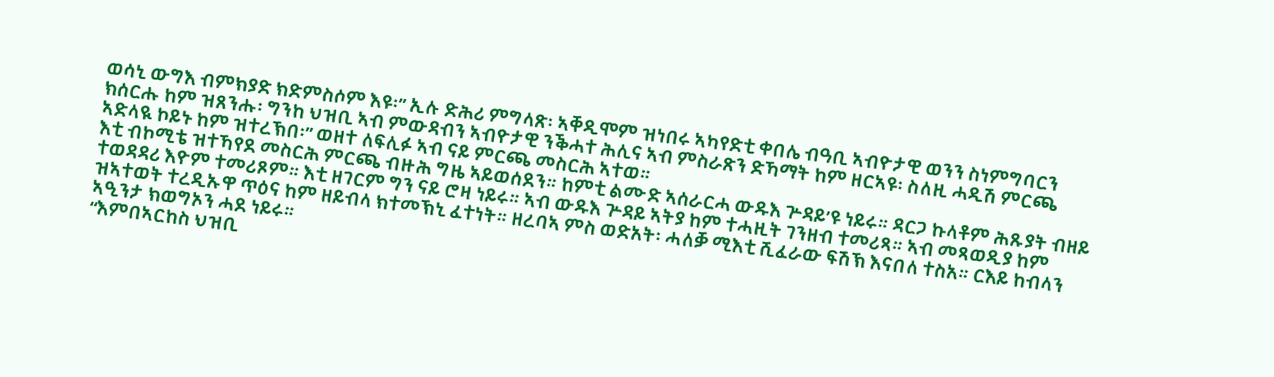ወሳኒ ውግእ ብምክያድ ክድምስሶም እዩ፡” ኢሉ ድሕሪ ምግላጽ፡ ኣቐዲሞም ዝነበሩ ኣካየድቲ ቀበሌ ብዓቢ ኣብዮታዊ ወንን ስነምግባርን ክሰርሑ ከም ዝጸንሑ፡ ግንከ ህዝቢ ኣብ ምውዳብን ኣብዮታዊ ንቕሓተ ሕሊና ኣብ ምስራጽን ድኻማት ከም ዘርኣዩ፡ ስለዚ ሓዲሽ ምርጫ ኣድላዪ ኮይኑ ከም ዝተረኽበ፡” ወዘተ ለፍሊፉ ኣብ ናይ ምርጫ መስርሕ ኣተወ።
እቲ ብኮሚቴ ዝተኻየደ መስርሕ ምርጫ ብዙሕ ግዜ ኣይወሰደን። ከምቲ ልሙድ ኣሰራርሓ ውዱእ ጕዳይ’ዩ ነይሩ። ዳርጋ ኩላቶም ሕጹያት ብዘይ ተወዳዳሪ እዮም ተመሪጾም። እቲ ዘገርም ግን ናይ ሮዛ ነይሩ። ኣብ ውዱእ ጕዳይ ኣትያ ከም ተሓዚት ገንዘብ ተመሪጻ። ኣብ መጻወዲያ ከም ዝኣተወት ተረዲኡዋ ጥዕና ከም ዘይብላ ክተመኽኒ ፈተነት። ዘረባኣ ምስ ወድአት፡ ሓለቓ ሚእቲ ሺፈራው ፍሽኽ እናበለ ተስአ። ርእይ ከብላን ኣዒንታ ክወግኦን ሓደ ነይሩ።
“እምበኣርከስ ህዝቢ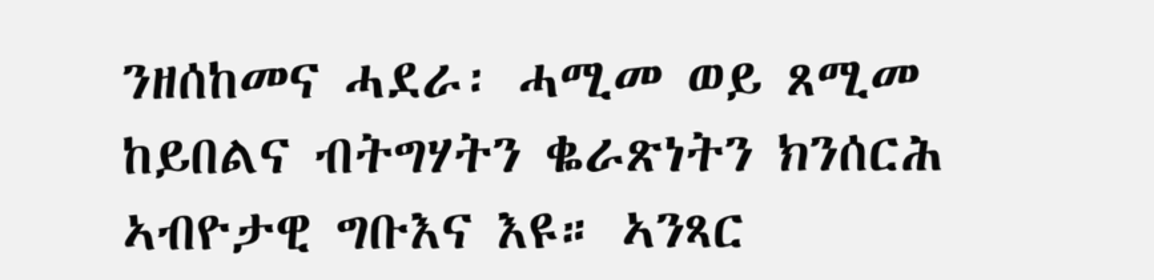ንዘሰከመና ሓደራ፡ ሓሚመ ወይ ጸሚመ ከይበልና ብትግሃትን ቈራጽነትን ክንሰርሕ ኣብዮታዊ ግቡእና እዩ። ኣንጻር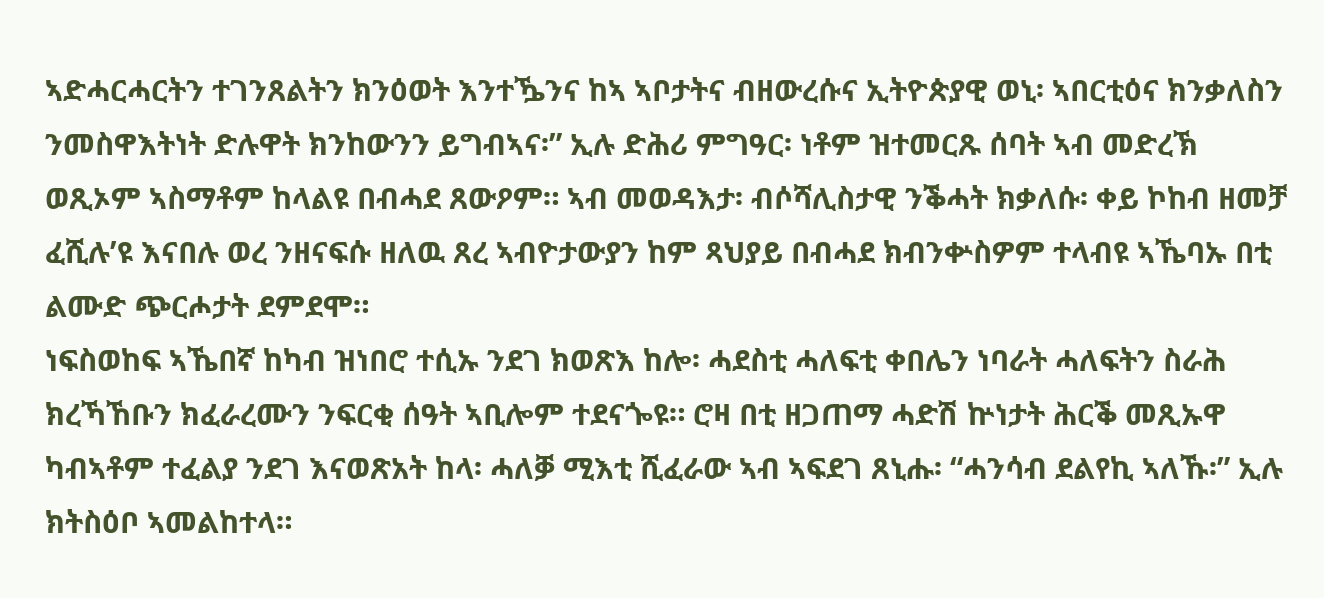ኣድሓርሓርትን ተገንጸልትን ክንዕወት እንተዄንና ከኣ ኣቦታትና ብዘውረሱና ኢትዮጵያዊ ወኒ፡ ኣበርቲዕና ክንቃለስን ንመስዋእትነት ድሉዋት ክንከውንን ይግብኣና፡” ኢሉ ድሕሪ ምግዓር፡ ነቶም ዝተመርጹ ሰባት ኣብ መድረኽ ወጺኦም ኣስማቶም ከላልዩ በብሓደ ጸውዖም። ኣብ መወዳእታ፡ ብሶሻሊስታዊ ንቕሓት ክቃለሱ፡ ቀይ ኮከብ ዘመቻ ፈሺሉ’ዩ እናበሉ ወረ ንዘናፍሱ ዘለዉ ጸረ ኣብዮታውያን ከም ጻህያይ በብሓደ ክብንቍስዎም ተላብዩ ኣኼባኡ በቲ ልሙድ ጭርሖታት ደምደሞ።
ነፍስወከፍ ኣኼበኛ ከካብ ዝነበሮ ተሲኡ ንደገ ክወጽእ ከሎ፡ ሓደስቲ ሓለፍቲ ቀበሌን ነባራት ሓለፍትን ስራሕ ክረኻኸቡን ክፈራረሙን ንፍርቂ ሰዓት ኣቢሎም ተደናጐዩ። ሮዛ በቲ ዘጋጠማ ሓድሽ ኵነታት ሕርቕ መጺኡዋ ካብኣቶም ተፈልያ ንደገ እናወጽአት ከላ፡ ሓለቓ ሚእቲ ሺፈራው ኣብ ኣፍደገ ጸኒሑ፡ “ሓንሳብ ደልየኪ ኣለኹ፡” ኢሉ ክትስዕቦ ኣመልከተላ።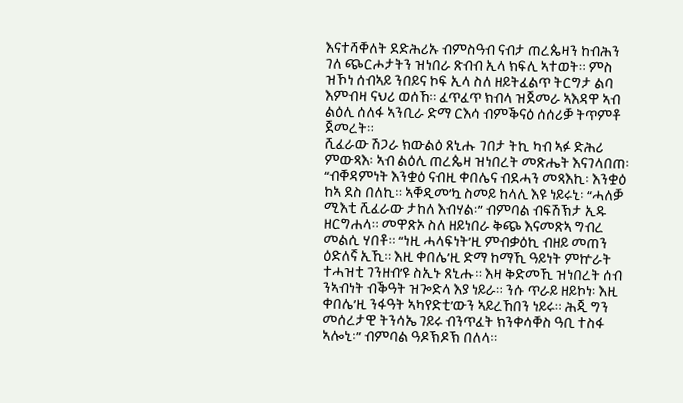እናተሻቐለት ደድሕሪኡ ብምስዓብ ናብታ ጠረጴዛን ከብሕን ገለ ጭርሖታትን ዝነበራ ጽብብ ኢላ ክፍሊ ኣተወት። ምስ ዝኾነ ሰብኣይ ንበይና ኮፍ ኢላ ስለ ዘይትፈልጥ ትርግታ ልባ እምብዛ ናህሪ ወሰኸ። ፈጥፈጥ ክብላ ዝጀመራ ኣእዳዋ ኣብ ልዕሊ ሰለፋ ኣንቢራ ድማ ርእሳ ብምቕናዕ ሰሰሪቓ ትጥምቶ ጀመረት።
ሺፈራው ሽጋራ ክውልዕ ጸኒሑ ገበታ ትኪ ካብ ኣፉ ድሕሪ ምውጻእ፡ ኣብ ልዕሊ ጠረጴዛ ዝነበረት መጽሔት እናገላበጠ፡ “ብቐዳምነት እንቋዕ ናብዚ ቀበሌና ብደሓን መጻእኪ፡ እንቋዕ ከኣ ደስ በለኪ። ኣቐዲመ’ኳ ስመይ ከላሊ እዩ ነይሩኒ፡ “ሓለቓ ሚእቲ ሺፈራው ታከለ እብሃል፡” ብምባል ብፍሽኽታ ኢዱ ዘርግሐላ። መዋጽኦ ስለ ዘይነበራ ቅጭ እናመጽኣ ግብረ መልሲ ሃበቶ። “ነዚ ሓላፍነት’ዚ ምብቃዕኪ ብዘይ መጠን ዕድለኛ ኢኺ። እዚ ቀበሌ’ዚ ድማ ከማኺ ዓይነት ምኵራት ተሓዝቲ ገንዘብ’ዩ ስኢኑ ጸኒሑ። እዛ ቅድመኺ ዝነበረት ሰብ ንኣብነት ብቕዓት ዝጐድላ እያ ነይራ። ንሱ ጥራይ ዘይኮነ፡ እዚ ቀበሌ’ዚ ንፋዓት ኣካየድቲ’ውን ኣይረኸበን ነይሩ። ሕጂ ግን መሰረታዊ ትንሳኤ ገይሩ ብንጥፈት ክንቀሳቐስ ዓቢ ተስፋ ኣሎኒ፡” ብምባል ዓዶኽዶኽ በለላ።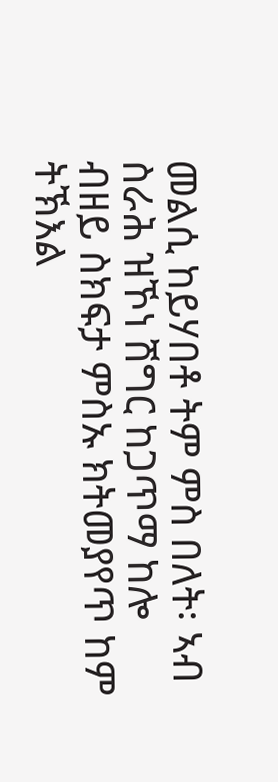መልሲ ከይሃበቶ ትም ምስ በለት፡ ኣብ ስራሕ ዝኾነ ሽግር ከጋጥማ ከሎ ብዘይ ስክፍታ ምስኡ ክትመያየጥ ከም ትኽእል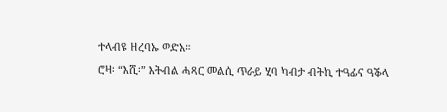ተላብዩ ዘረባኡ ወድአ።
ሮዛ፡ “እሺ፡” እትብል ሓጻር መልሲ ጥራይ ሂባ ካብታ ብትኪ ተዓፊና ዓቕላ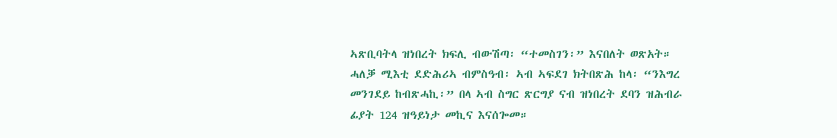ኣጽቢባትላ ዝነበረት ክፍሊ ብውሽጣ፡ “ተመስገን፡” እናበለት ወጽአት።
ሓለቓ ሚእቲ ደድሕሪኣ ብምስዓብ፡ ኣብ ኣፍደገ ክትበጽሕ ከላ፡ “ንእግረ መንገደይ ከብጽሓኪ፡” በላ ኣብ ስግር ጽርግያ ናብ ዝነበረት ደባን ዝሕብራ ፊያት 124 ዝዓይነታ መኪና እናሰጐመ።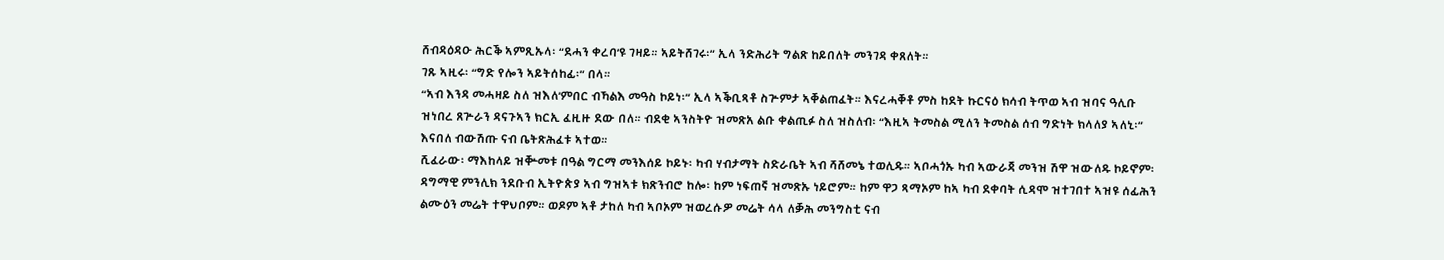ሸብዳዕዳዑ ሕርቕ ኣምጺኡላ፡ “ደሓን ቀረባ’ዩ ገዛይ። ኣይትሸገሩ፡” ኢላ ንድሕሪት ግልጽ ከይበለት መንገዳ ቀጸለት።
ገጹ ኣዚሩ፡ “ግድ የሎን ኣይትሰከፊ፡” በላ።
“ኣብ እንዳ መሓዛይ ስለ ዝእለ’ምበር ብኻልእ መዓስ ኮይነ፡” ኢላ ኣቕቢጻቶ ስጕምታ ኣቐልጠፈት። እናረሓቐቶ ምስ ከደት ኩርናዕ ክሳብ ትጥወ ኣብ ዝባና ዓሊቡ ዝነበረ ጸጕራን ዳናጉኣን ክርኢ ፈዚዙ ደው በለ። ብደቂ ኣንስትዮ ዝመጽአ ልቡ ቀልጢፉ ስለ ዝስለብ፡ “እዚኣ ትመስል ሚለን ትመስል ሰብ ግድነት ክላለያ ኣለኒ፡” እናበለ ብውሽጡ ናብ ቤትጽሕፈቱ ኣተወ።
ሺፈራው፡ ማእከላይ ዝቝመቱ በዓል ግርማ መንእሰይ ኮይኑ፡ ካብ ሃብታማት ስድራቤት ኣብ ሻሸመኔ ተወሊዱ። ኣቦሓጎኡ ካብ ኣውራጃ መንዝ ሽዋ ዝውለዱ ኮይኖም፡ ዳግማዊ ምንሊክ ንደቡብ ኢትዮጵያ ኣብ ግዝኣቱ ክጽንብሮ ከሎ፡ ከም ነፍጠኛ ዝመጽኡ ነይሮም። ከም ዋጋ ጻማኦም ከኣ ካብ ደቀባት ሲዳሞ ዝተገበተ ኣዝዩ ሰፊሕን ልሙዕን መሬት ተዋህቦም። ወዶም ኣቶ ታከለ ካብ ኣቦኦም ዝወረሱዎ መሬት ሳላ ለቓሕ መንግስቲ ናብ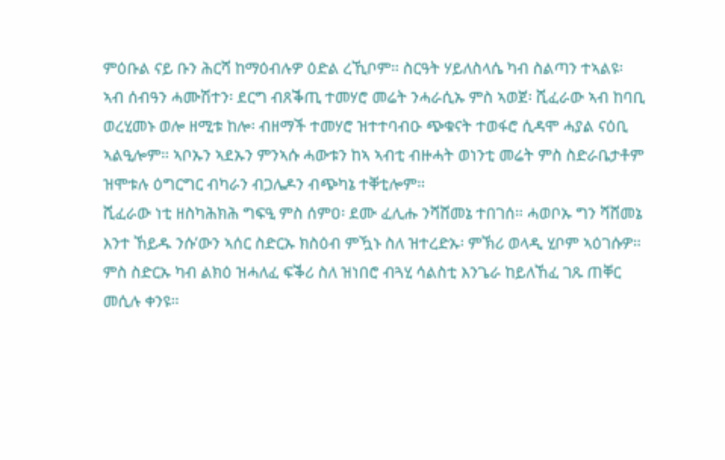ምዕቡል ናይ ቡን ሕርሻ ከማዕብሉዎ ዕድል ረኺቦም። ስርዓት ሃይለስላሴ ካብ ስልጣን ተኣልዩ፡ ኣብ ሰብዓን ሓሙሽተን፡ ደርግ ብጸቕጢ ተመሃሮ መሬት ንሓራሲኡ ምስ ኣወጀ፡ ሺፈራው ኣብ ከባቢ ወረሂመኑ ወሎ ዘሚቱ ከሎ፡ ብዘማች ተመሃሮ ዝተተባብዑ ጭቁናት ተወፋሮ ሲዳሞ ሓያል ናዕቢ ኣልዒሎም። ኣቦኡን ኣደኡን ምንኣሱ ሓውቱን ከኣ ኣብቲ ብዙሓት ወነንቲ መሬት ምስ ስድራቤታቶም ዝሞቱሉ ዕግርግር ብካራን ብጋሌዶን ብጭካኔ ተቐቲሎም።
ሺፈራው ነቲ ዘስካሕክሕ ግፍዒ ምስ ሰምዐ፡ ደሙ ፈሊሑ ንሻሸመኔ ተበገሰ። ሓወቦኡ ግን ሻሸመኔ እንተ ኸይዱ ንሱ’ውን ኣሰር ስድርኡ ክስዕብ ምዃኑ ስለ ዝተረድኡ፡ ምኽሪ ወላዲ ሂቦም ኣዕገሱዎ። ምስ ስድርኡ ካብ ልክዕ ዝሓለፈ ፍቕሪ ስለ ዝነበሮ ብጓሂ ሳልስቲ እንጌራ ከይለኸፈ ገጹ ጠቐር መሲሉ ቀንዩ።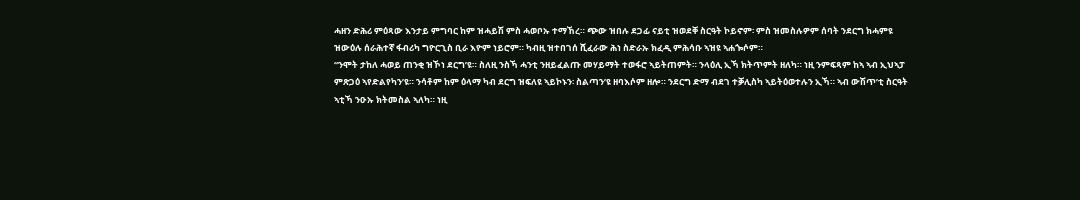ሓዘን ድሕሪ ምዕጻው እንታይ ምግባር ከም ዝሓይሽ ምስ ሓወቦኡ ተማኸረ። ጭው ዝበሉ ደጋፊ ናይቲ ዝወደቐ ስርዓት ኮይኖም፡ ምስ ዝመስሉዎም ሰባት ንደርግ ክሓምዩ ዝውዕሉ ሰራሕተኛ ፋብሪካ ግዮርጊስ ቢራ እዮም ነይሮም። ካብዚ ዝተበገሰ ሺፈራው ሕነ ስድራኡ ክፈዲ ምሕሳቡ ኣዝዩ ኣሐጐሶም።
“ንሞት ታከለ ሓወይ ጠንቂ ዝኾነ ደርግ’ዩ። ስለዚ ንስኻ ሓንቲ ንዘይፈልጡ መሃይማት ተወፋሮ ኣይትጠምት። ንላዕሊ ኢኻ ክትጥምት ዘለካ። ነዚ ንምፍጻም ከኣ ኣብ ኢህኣፓ ምጽጋዕ ኣየድልየካን’ዩ። ንሳቶም ከም ዕላማ ካብ ደርግ ዝፍለዩ ኣይኮኑን፡ ስልጣን’ዩ ዘባእሶም ዘሎ። ንደርግ ድማ ብደገ ተቓሊስካ ኣይትዕወተሉን ኢኻ። ኣብ ውሽጥ’ቲ ስርዓት ኣቲኻ ንዑኡ ክትመስል ኣለካ። ነዚ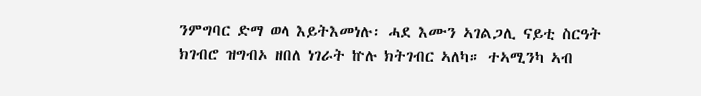ንምግባር ድማ ወላ እይትእመነሉ፡ ሓደ እሙን ኣገልጋሊ ናይቲ ስርዓት ክገብሮ ዝግብኦ ዘበለ ነገራት ኵሉ ክትገብር ኣለካ። ተኣሚንካ ኣብ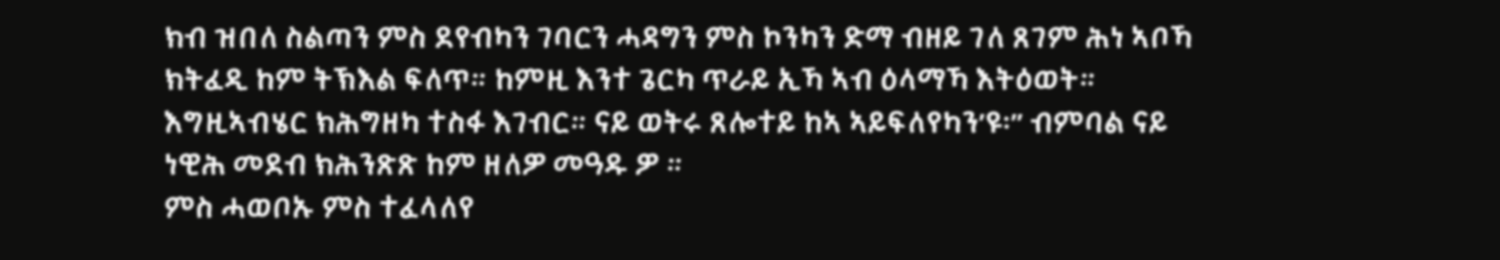ክብ ዝበለ ስልጣን ምስ ደየብካን ገባርን ሓዳግን ምስ ኮንካን ድማ ብዘይ ገለ ጸገም ሕነ ኣቦኻ ክትፈዲ ከም ትኽእል ፍለጥ። ከምዚ እንተ ጌርካ ጥራይ ኢኻ ኣብ ዕላማኻ እትዕወት። እግዚኣብሄር ክሕግዘካ ተስፋ እገብር። ናይ ወትሩ ጸሎተይ ከኣ ኣይፍለየካን’ዩ፡” ብምባል ናይ ነዊሕ መደብ ክሕንጽጽ ከም ዘለዎ መዓዱ ዎ ።
ምስ ሓወቦኡ ምስ ተፈላለየ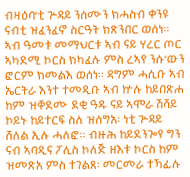ብዛዕባ’ቲ ጕዳይ ንሰሙን ክሓስብ ቀንዩ ናብቲ ዝፈንፈኖ ስርዓት ክጽንበር ወሰነ። ኣብ ዓመቱ መማህርቱ ኣብ ናይ ሃረር ጦር ኣካደሚ ኮርስ ክካፈሉ ምስ ረኣየ ንሱ’ውን ፎርም ክመልእ ወሰነ። ዳግም ሓሲቡ ኣብ ኤርትራ እንተ ተመዲቡ ኣብ ኵሉ ከይበጽሐ ከም ዝቐደሙ ደቂ ዓዱ ናይ ኣሞራ ሽሻይ ኮይኑ ከይተርፍ ስለ ዝሰግአ፡ ነቲ ጕዳይ ሸለል ኢሉ ሓለፎ። ብዙሕ ከይደንጐየ ግን ናብ ኣባዲና ፖሊስ ኮለጅ ዘእቱ ኮርስ ከም ዝመጽአ ምስ ተገልጸ፡ መርመራ ተኻፊሉ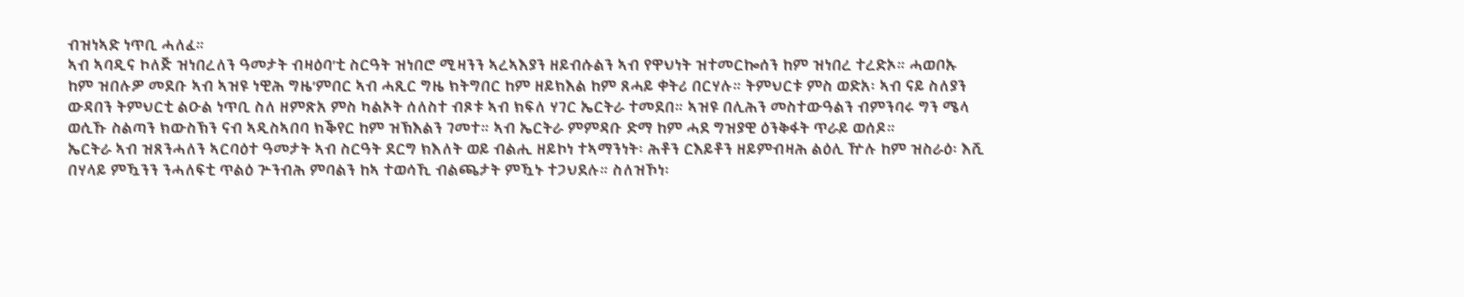ብዝነኣድ ነጥቢ ሓለፈ።
ኣብ ኣባዲና ኮለጅ ዝነበረለን ዓመታት ብዛዕባ’ቲ ስርዓት ዝነበሮ ሚዛንን ኣረኣእያን ዘይብሱልን ኣብ የዋህነት ዝተመርኰሰን ከም ዝነበረ ተረድኦ። ሓወቦኡ ከም ዝበሉዎ መደቡ ኣብ ኣዝዩ ነዊሕ ግዜ’ምበር ኣብ ሓጺር ግዜ ክትግበር ከም ዘይክእል ከም ጸሓይ ቀትሪ በርሃሉ። ትምህርቱ ምስ ወድአ፡ ኣብ ናይ ስለያን ውዳበን ትምህርቲ ልዑል ነጥቢ ስለ ዘምጽአ ምስ ካልኦት ሰለስተ ብጾቱ ኣብ ክፍለ ሃገር ኤርትራ ተመደበ። ኣዝዩ በሊሕን መስተውዓልን ብምንባሩ ግን ሜላ ወሲኹ ስልጣን ክውስኽን ናብ ኣዲስኣበባ ክቕየር ከም ዝኽእልን ገመተ። ኣብ ኤርትራ ምምዳቡ ድማ ከም ሓደ ግዝያዊ ዕንቅፋት ጥራይ ወሰዶ።
ኤርትራ ኣብ ዝጸንሓለን ኣርባዕተ ዓመታት ኣብ ስርዓት ደርግ ክእለት ወይ ብልሒ ዘይኮነ ተኣማንነት፡ ሕቶን ርእይቶን ዘይምብዛሕ ልዕሊ ዅሉ ከም ዝስራዕ፡ እሺ በሃላይ ምዃንን ንሓለፍቲ ጥልዕ ጕንብሕ ምባልን ከኣ ተወሳኺ ብልጫታት ምዃኑ ተጋህደሉ። ስለዝኾነ፡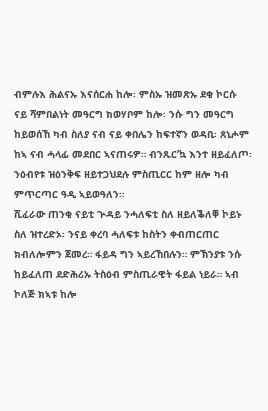ብምሉእ ሕልናኡ እናሰርሐ ከሎ፡ ምስኡ ዝመጽኡ ደቂ ኮርሱ ናይ ሻምበልነት መዓርግ ክወሃቦም ከሎ፡ ንሱ ግን መዓርግ ከይወሰኸ ካብ ስለያ ናብ ናይ ቀበሌን ከፍተኛን ወዳቢ፡ ጸኒሖም ከኣ ናብ ሓላፊ መደበር ኣናጠሩዎ። ብንጹር’ኳ እንተ ዘይፈለጦ፡ ንዕብየቱ ዝዕንቅፍ ዘይተጋህደሉ ምስጢርር ከም ዘሎ ካብ ምጥርጣር ዓዲ ኣይወዓለን።
ሺፈራው ጠንቂ ናይቲ ጕዳይ ንሓለፍቲ ስለ ዘይለቕለቐ ኮይኑ ስለ ዝተረድኦ፡ ንናይ ቀረባ ሓለፍቱ ከስትን ቀብጠርጠር ክብለሎምን ጀመረ። ፋይዳ ግን ኣይረኸበሉን። ምኽንያቱ ንሱ ከይፈለጠ ደድሕሪኡ ትስዕብ ምስጢራዊት ፋይል ነይራ። ኣብ ኮለጅ ክኣቱ ከሎ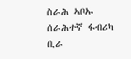ስራሕ ኣቦኡ ሰራሕተኛ ፋብሪካ ቢራ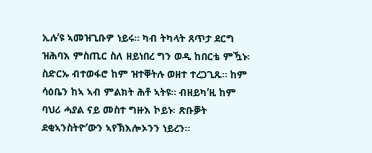ኢሉ’ዩ ኣመዝጊቡዎ ነይሩ። ካብ ትካላት ጸጥታ ደርግ ዝሕባእ ምስጢር ስለ ዘይነበረ ግን ወዲ ከበርቴ ምዃኑ፡ ስድርኡ ብተወፋሮ ከም ዝተቐትሉ ወዘተ ተረጋጊጹ። ከም ሳዕቤን ከኣ ኣብ ምልክት ሕቶ ኣትዩ። ብዘይካ’ዚ ከም ባህሪ ሓያል ናይ መስተ ግዙእ ኮይኑ፡ ጽቡቓት ደቂኣንስትዮ’ውን ኣየኽእሎኦንን ነይረን።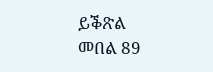ይቕጽል
መበል 89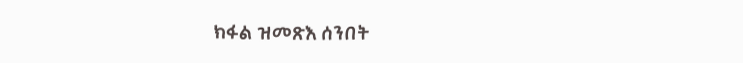ክፋል ዝመጽእ ሰንበት